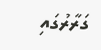ގަރާރުގައި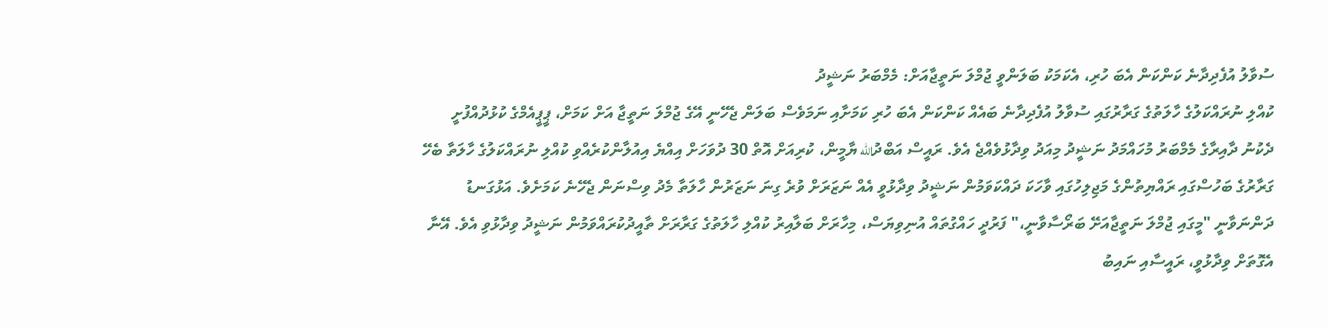ސުވާލު އުފެދިދާނެ ކަންކަން އެބަ ހުރި، އެކަމަކު ބަލަންވީ ޖުމްލަ ނަތީޖާއަށް: މެމްބަރު ނަޝީދު
ކުއްލި ނުރައްކަލުގެ ހާލަތުގެ ގަރާރުގައި ސުވާލު އުފެދިދާނެ ބައެއް ކަންކަން އެބަ ހުރި ކަމަށާއި ނަމަވެސް ބަލަން ޖެހޭނީ އޭގެ ޖުމްލަ ނަތީޖާ އަށް ކަމަށް، ޕީޕީއެމްގެ ކުޅުދުއްފުށީ ދެކުނު ދާއިރާގެ މެމްބަރު މުހައްމަދު ނަޝީދު މިއަދު ވިދާޅުވެއްޖެ އެވެ. ރައީސް އަބްދުالله ޔާމީން، ކުރިއަށް އޮތް 30 ދުވަހަށް އިއްޔެ އިއުލާންކުރެއްވި ކުއްލި ނުރައްކަލުގެ ހާލަތާ ބެހޭ ގަރާރުގެ ބަހުސްގައި ރައްޔިތުންގެ މަޖިލިހުގައި ވާހަކަ ދައްކަވަމުން ނަޝީދު ވިދާޅުވީ އެއް ނަޒަރަށް ވުރެ ގިނަ ނަޒަރުން ހާލަތާ މެދު ވިސްނަން ޖެހޭނެ ކަމަށެވެ. އަޅުގަނޑު ދަންނަވާނީ "މީގައި ޖުމްލަ ނަތީޖާއަށޭ ބަރޯސާވާނީ،" ފަރުދީ ހައްގުތައް އުނިވިޔަސް، މިހާރަށް ބަލާއިރު ކުއްލި ހާލަތުގެ ގަރާރަށް ތާއީދުކުރައްވަމުން ނަޝީދު ވިދާޅުވި އެވެ. އޭނާ އެގޮތަށް ވިދާޅުވީ، ރައީސާއި ނައިބު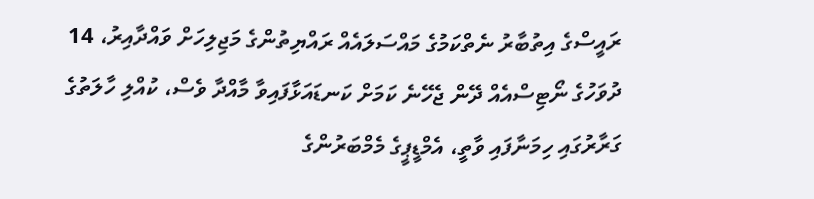ރައީސްގެ އިތުބާރު ނެތްކަމުގެ މައްސަލައެއް ރައްޔިތުންގެ މަޖިލިހަށް ވައްދާއިރު، 14 ދުވަހުގެ ނޯޓިސްއެއް ދޭން ޖެހޭނެ ކަމަށް ކަނޑައަޅާފައިވާ މާއްދާ ވެސް، ކުއްލި ހާލަތުގެ ގަރާރުގައި ހިމަނާފައި ވާތީ، އެމްޑީޕީގެ މެމްބަރުންގެ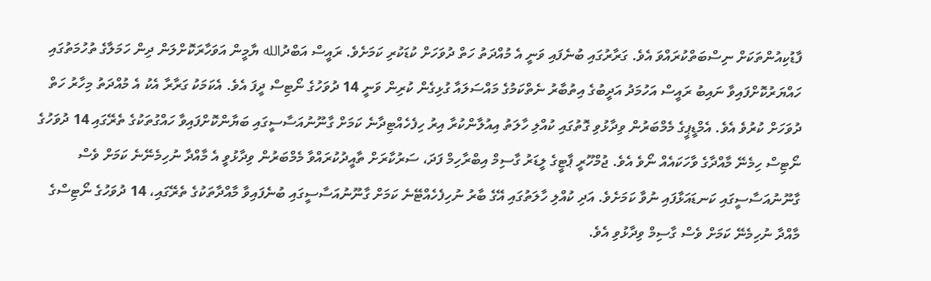ފާޑުކިއުންތަކަށް ނިސްބަތްކުރައްވަ އެވެ. ގަރާރުގައި ބުނެފައި ވަނީ އެ މުއްދަތު ހަތް ދުވަހަށް ކުޑަކުރި ކަމަށެވެ. ރައީސް އަބްދުالله ޔާމީން އަވަހާރަކޮށްލަން ދިން ހަމަލާގެ ތުހުމަތުގައި ހައްޔަރުކޮށްފައިވާ ނައިބު ރައީސް އަހުމަދު އަދީބުގެ އިތުބާރު ނެތްކަމުގެ މައްސަލައާ ގުޅިގެން ކުރިން ވަނީ 14 ދުވަހުގެ ނޯޓިސް ދީފަ އެވެ. އެކަމަކު ގަރާރާ އެކު އެ މުއްދަތު މިހާރު ހަތް ދުވަހަށް ކުރުވެ އެވެ. އެމްޑީޕީގެ މެމްބަރުން ވިދާޅުވި ގޮތުގައި ކުއްލި ހާލަތު އިއުލާންކުރާ އިރު ހިފެހެއްޓިދާނެ ކަމަށް ގާނޫނުއަސާސީގައި ބަޔާންކޮށްފައިވާ ހައްގުތަކުގެ ތެރޭގައި 14 ދުވަހުގެ ނޯޓިސް ހިމެނޭ މާއްދާގެ ވާހަކައެއް ނޯވެ އެވެ. ޖުމްހޫރީ ޕާޓީގެ ލީޑަރު ގާސިމް އިބްރާހިމް ފަދަ، ސަރުކާރަށް ތާއީދުކުރައްވާ މެމްބަރުން ވިދާޅުވީ އެ މާއްދާ ނުހިމެނޭނެ ކަމަށް ވެސް ގާނޫނުއަސާސީގައި ކަނޑައަޅާފައި ނުވާ ކަމަށެވެ. އަދި ކުއްލި ހާލަތުގައި އޭގެ ބާރު ނުހިފެހެއްޓޭނެ ކަމަށް ގާނޫނުއަސާސީގައި ބުނެފައިވާ މާއްދާތަކުގެ ތެރޭގައި، 14 ދުވަހުގެ ނޯޓިސްގެ މާއްދާ ނުހިމެނޭ ކަމަށް ވެސް ގާސިމް ވިދާޅުވި އެވެ.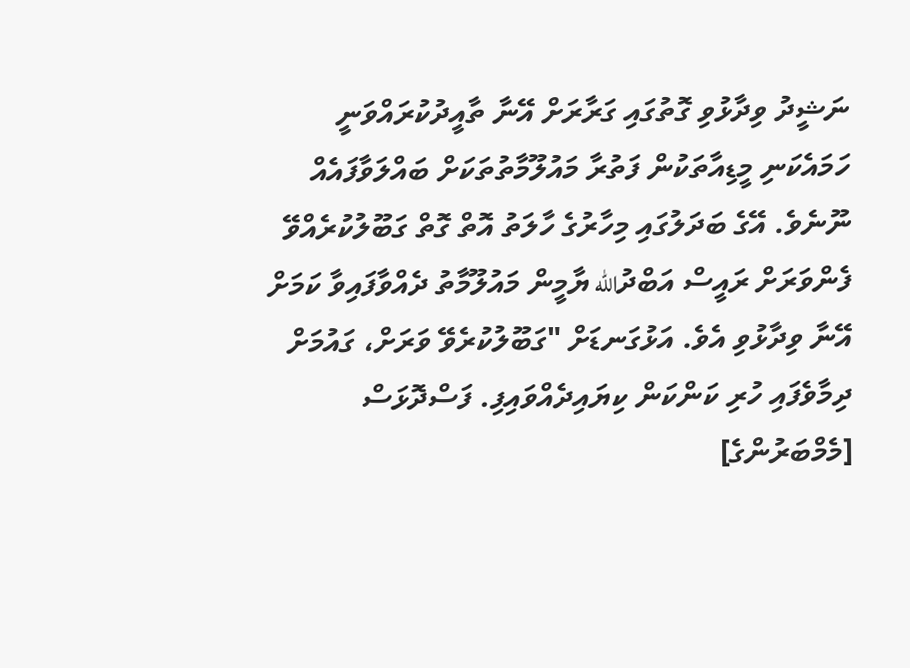ނަޝީދު ވިދާޅުވި ގޮތުގައި ގަރާރަށް އޭނާ ތާއީދުކުރައްވަނީ ހަމައެކަނި މީޑިއާތަކުން ފަތުރާ މައުލޫމާތުތަކަށް ބައްލަވާފައެއް ނޫނެވެ. އޭގެ ބަދަލުގައި މިހާރުގެ ހާލަތު އޮތް ގޮތް ގަބޫލުކުރެއްވޭ ފެންވަރަށް ރައީސް އަބްދުالله ޔާމީން މައުލޫމާތު ދެއްވާފައިވާ ކަމަށް އޭނާ ވިދާޅުވި އެވެ. އަޅުގަނޑަށް "ގަބޫލުކުރެވޭ ވަރަށް، ގައުމަށް ދިމާވެފައި ހުރި ކަންކަން ކިޔައިދެއްވައިފި. ފަސްދޮޅަސް [މެމްބަރުންގެ]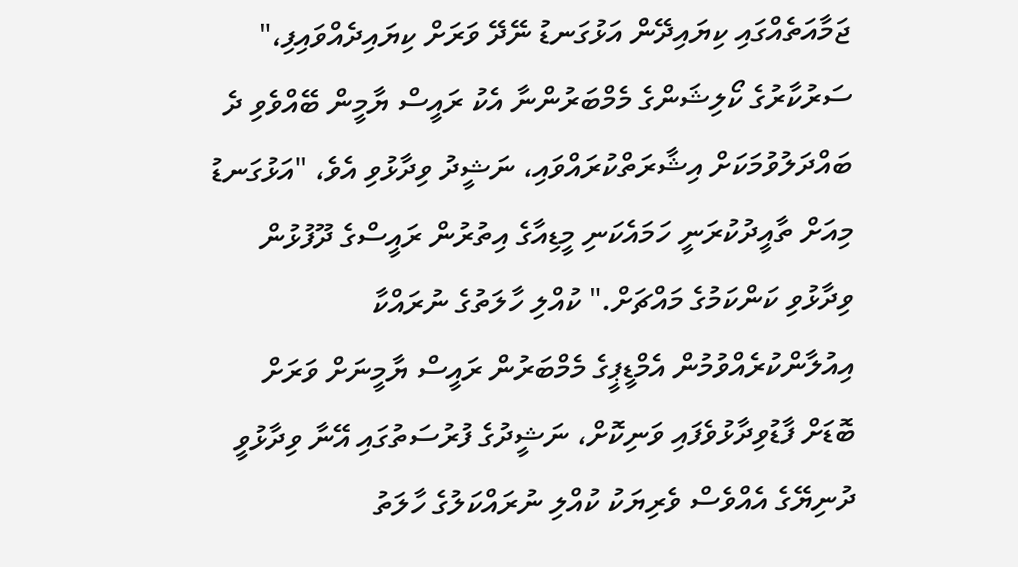ޖަމާއަތެއްގައި ކިޔައިދޭން އަޅުގަނޑު ނޭދޭ ވަރަށް ކިޔައިދެއްވައިފި،" ސަރުކާރުގެ ކޯލިޝަންގެ މެމްބަރުންނާ އެކު ރައީސް ޔާމީން ބޭއްވެވި ދެ ބައްދަލުވުމަކަށް އިޝާރަތްކުރައްވައި، ނަޝީދު ވިދާޅުވި އެވެ، "އަޅުގަނޑު މިއަށް ތާއީދުކުރަނީ ހަމައެކަނި މީޑިއާގެ އިތުރުން ރައީސްގެ ދޫފުޅުން ވިދާޅުވި ކަންކަމުގެ މައްޗަށް." ކުއްލި ހާލަތުގެ ނުރައްކާ އިއުލާންކުރެއްވުމުން އެމްޑީޕީގެ މެމްބަރުން ރައީސް ޔާމީނަށް ވަރަށް ބޮޑަށް ފާޑުވިދާޅުވެފައި ވަނިކޮށް، ނަޝީދުގެ ފުރުސަތުގައި އޭނާ ވިދާޅުވީ ދުނިޔޭގެ އެއްވެސް ވެރިޔަކު ކުއްލި ނުރައްކަލުގެ ހާލަތު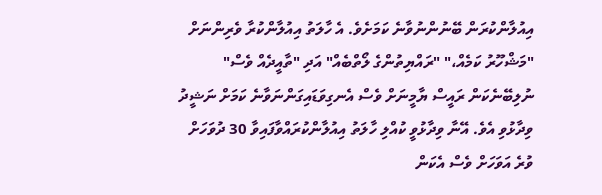އިއުލާންކުރަން ބޭނުންނުވާނެ ކަމަށެވެ. އެ ހާލަތު އިއުލާންކުރާ ވެރިންނަށް "މަޝްހޫރު ކަމެއް،" "ރައްޔިތުންގެ ލޯތްބެއް" އަދި "ތާއީދެއް ވެސް" ނުލިބޭނެކަން ރައީސް ޔާމީނަށް ވެސް އެނގިވަޑައިގަންނަވާނެ ކަމަށް ނަޝީދު ވިދާޅުވި އެވެ. އޭނާ ވިދާޅުވީ ކުއްލި ހާލަތު އިއުލާންކުރައްވާފައިވާ 30 ދުވަހަށް ވުރެ އަވަހަށް ވެސް އެކަން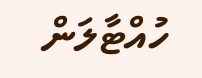ހުއްޓާލަން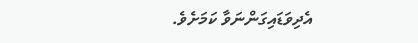އެދިވަޑައިގަންނަވާ ކަމަށެވެ.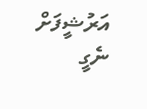އަރުޝީފަށް ނެގީ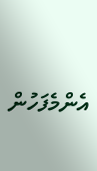އެންމެފަހުން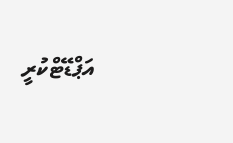އަޕްޑޭޓްކުރީ